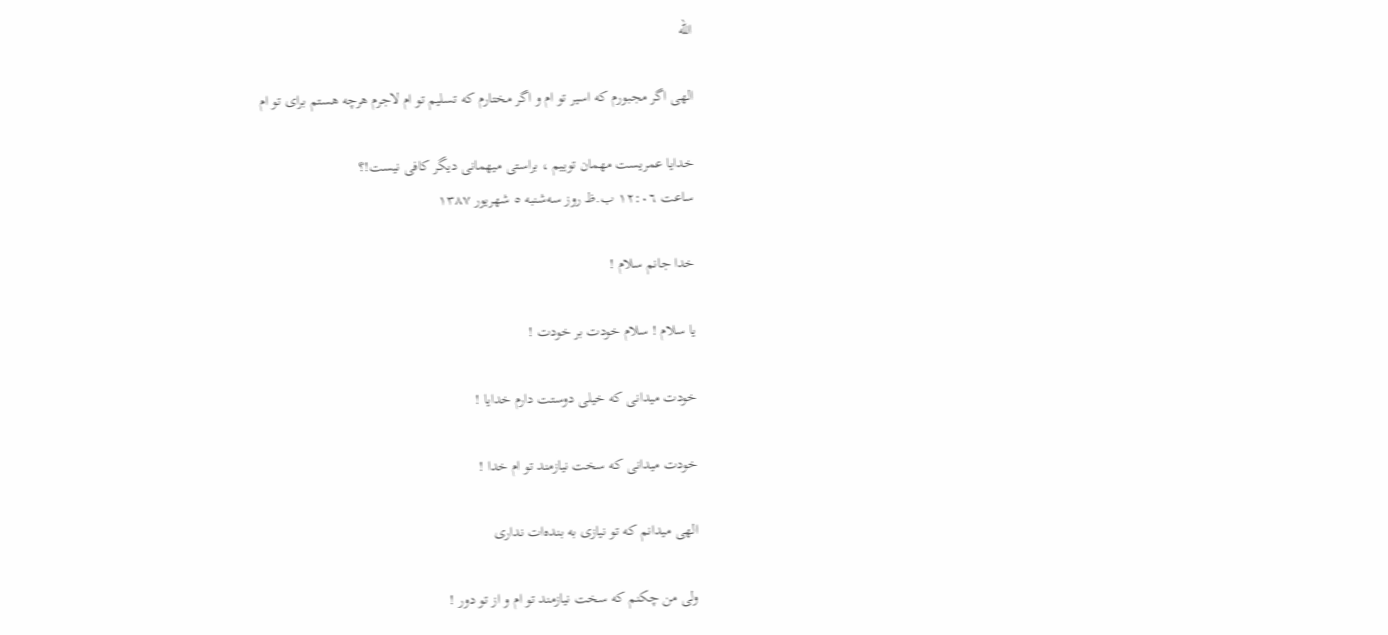الله

الهی اگر مجبورم که اسیر تو ام و اگر مختارم که تسلیم تو ام لاجرم هرچه هستم برای تو ام

خدایا عمریست مهمان توییم ، براستی میهمانی دیگر کافی نیست!؟
ساعت ۱٢:٠٦ ب.ظ روز سه‌شنبه ٥ شهریور ۱۳۸٧

خدا جانم سلام !

یا سلام ! سلام خودت بر خودت !

خودت میدانی که خیلی دوستت دارم خدایا !

خودت میدانی که سخت نیازمند تو ام خدا !

الهی میدانم که تو نیازی به بنده‌ات نداری

ولی من چکنم که سخت نیازمند تو ام و از تو دور !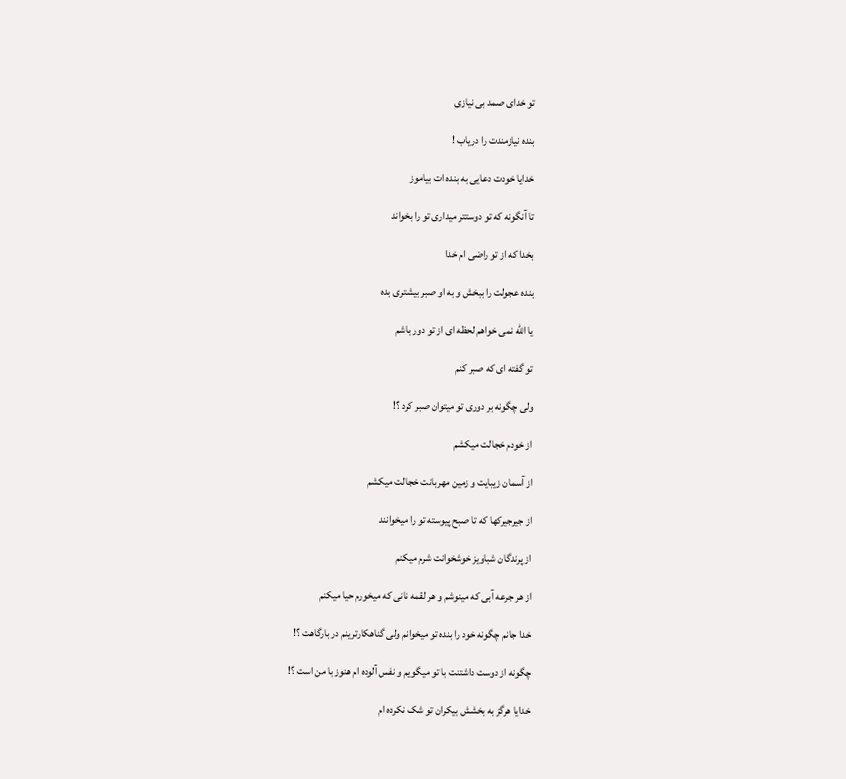تو خدای صمد بی نیازی

بنده نیازمندت را دریاب !

خدایا خودت دعایی به بنده ات بیاموز

تا آنگونه که تو دوستتر میداری تو را بخواند

بخدا که از تو راضی ام خدا

بنده عجولت را ببخش و به او صبر بیشتری بده

یا الله نمی خواهم لحظه ای از تو دور باشم

تو گفته ای که صبر کنم

ولی چگونه بر دوری تو میتوان صبر کرد ؟!

از خودم خجالت میکشم

از آسمان زیبایت و زمین مهربانت خجالت میکشم

از جیرجیرکها که تا صبح پیوسته تو را میخوانند

از پرندگان شباویز خوشخوانت شرم میکنم

از هر جرعه آبی که مینوشم و هر لقمه نانی که میخورم حیا میکنم

خدا جانم چگونه خود را بنده تو میخوانم ولی گناهکارترینم در بارگاهت ؟!

چگونه از دوست داشتنت با تو میگویم و نفس آلوده ام هنوز با من است ؟!

خدایا هرگز به بخشش بیکران تو شک نکرده ام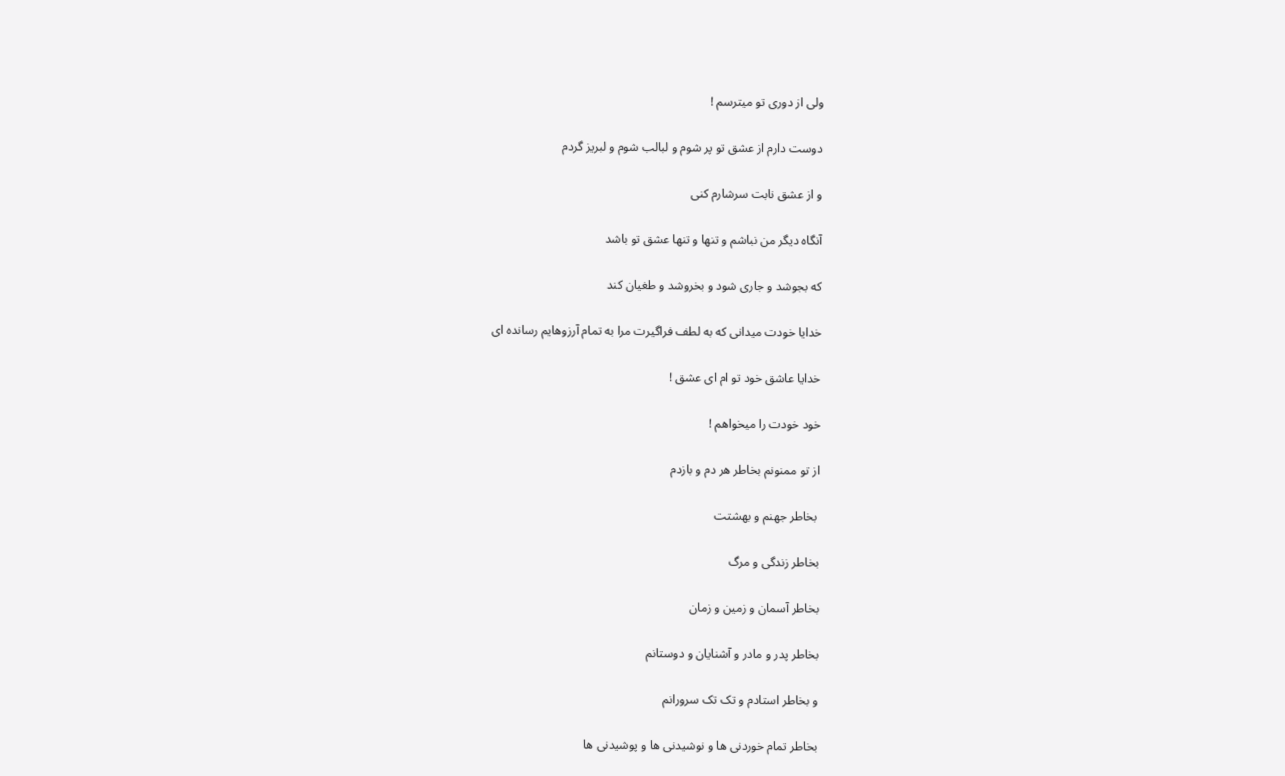ولی از دوری تو میترسم !

دوست دارم از عشق تو پر شوم و لبالب شوم و لبریز گردم

و از عشق نابت سرشارم کنی

آنگاه دیگر من نباشم و تنها و تنها عشق تو باشد

که بجوشد و جاری شود و بخروشد و طغیان کند

خدایا خودت میدانی که به لطف فراگیرت مرا به تمام آرزوهایم رسانده ای

خدایا عاشق خود تو ام ای عشق !

خود خودت را میخواهم !

از تو ممنونم بخاطر هر دم و بازدم

 بخاطر جهنم و بهشتت

بخاطر زندگی و مرگ

بخاطر آسمان و زمین و زمان

بخاطر پدر و مادر و آشنایان و دوستانم

و بخاطر استادم و تک تک سرورانم

بخاطر تمام خوردنی ها و نوشیدنی ها و پوشیدنی ها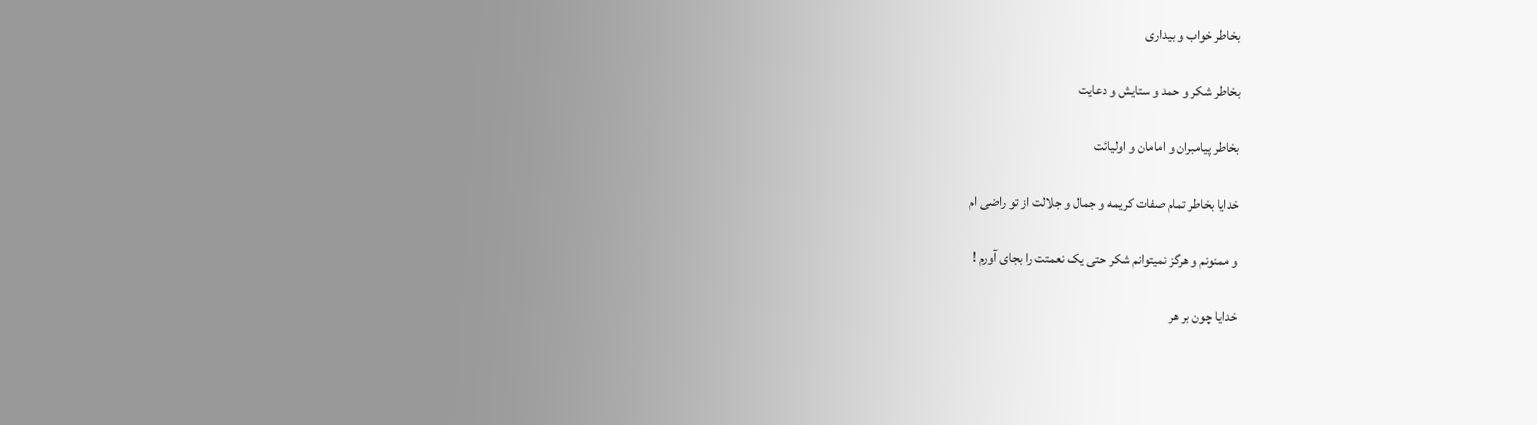بخاطر خواب و بیداری

بخاطر شکر و حمد و ستایش و دعایت

بخاطر پیامبران و امامان و اولیائت

خدایا بخاطر تمام صفات کریمه و جمال و جلالت از تو راضی ام

و ممنونم و هرگز نمیتوانم شکر حتی یک نعمتت را بجای آورم !

خدایا چون بر هر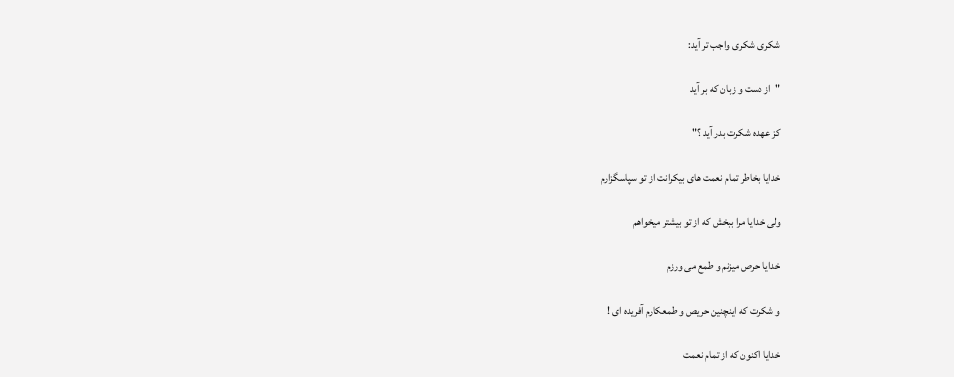شکری شکری واجب تر آید:

"از دست و زبان که بر آید

کز عهده شکرت بدر آید ؟"

خدایا بخاطر تمام نعمت های بیکرانت از تو سپاسگزارم

ولی خدایا مرا ببخش که از تو بیشتر میخواهم

خدایا حرص میزنم و طمع می ورزم

و شکرت که اینچنین حریص و طمعکارم آفریده ای !

خدایا اکنون که از تمام نعمت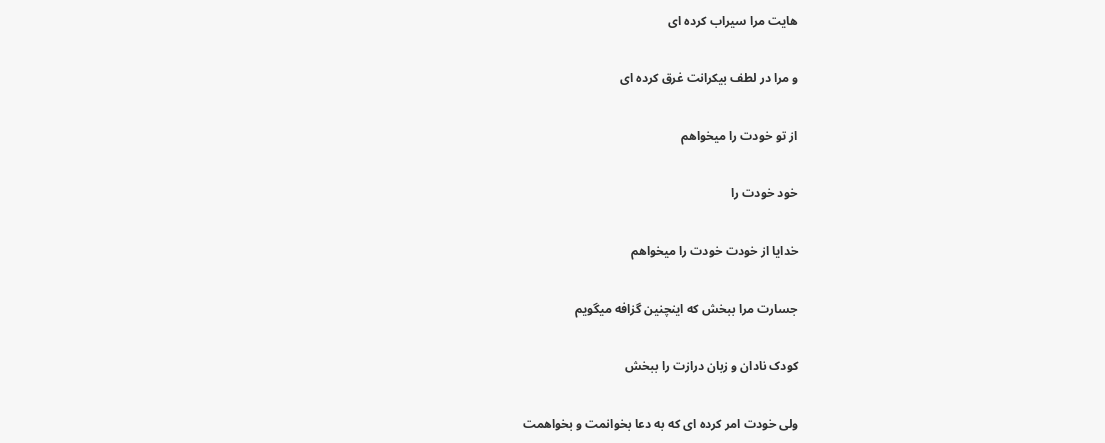هایت مرا سیراب کرده ای

و مرا در لطف بیکرانت غرق کرده ای

از تو خودت را میخواهم

خود خودت را

خدایا از خودت خودت را میخواهم

جسارت مرا ببخش که اینچنین گزافه میگویم

کودک نادان و زبان درازت را ببخش

ولی خودت امر کرده ای که به دعا بخوانمت و بخواهمت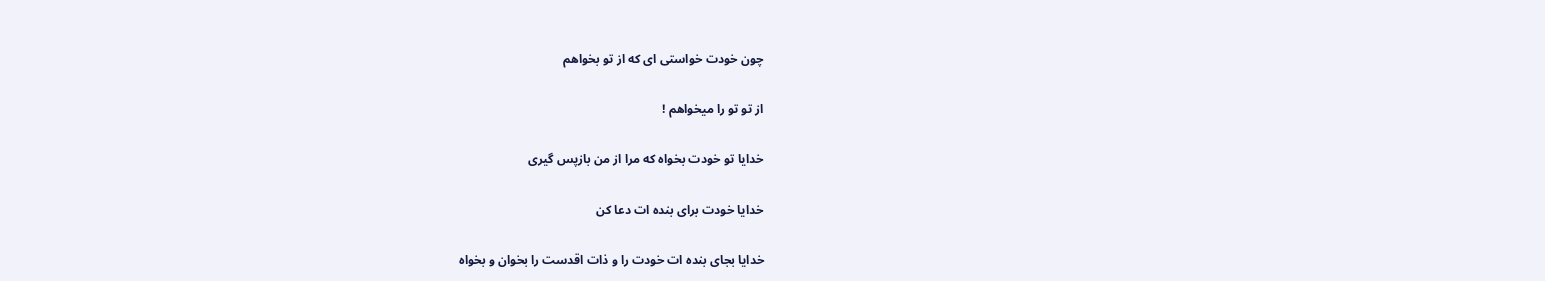چون خودت خواستی ای که از تو بخواهم

از تو تو را میخواهم !

خدایا تو خودت بخواه که مرا از من بازپس گیری

خدایا خودت برای بنده ات دعا کن

خدایا بجای بنده ات خودت را و ذات اقدست را بخوان و بخواه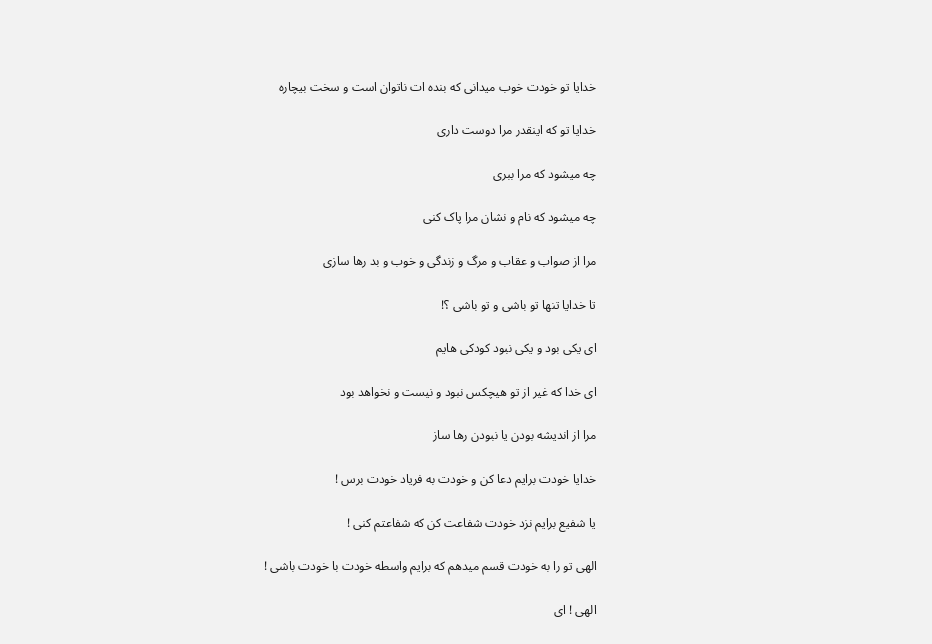خدایا تو خودت خوب میدانی که بنده ات ناتوان است و سخت بیچاره

خدایا تو که اینقدر مرا دوست داری

چه میشود که مرا ببری

چه میشود که نام و نشان مرا پاک کنی

مرا از صواب و عقاب و مرگ و زندگی و خوب و بد رها سازی

تا خدایا تنها تو باشی و تو باشی ؟!

ای یکی بود و یکی نبود کودکی هایم

ای خدا که غیر از تو هیچکس نبود و نیست و نخواهد بود

مرا از اندیشه بودن یا نبودن رها ساز

خدایا خودت برایم دعا کن و خودت به فریاد خودت برس !

یا شفیع برایم نزد خودت شفاعت کن که شفاعتم کنی !

الهی تو را به خودت قسم میدهم که برایم واسطه خودت با خودت باشی !

الهی ! ای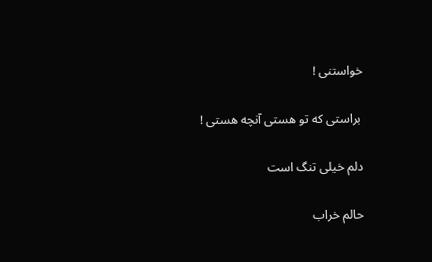خواستنی‌ !

 براستی که تو هستی آنچه هستی !

دلم خیلی تنگ است

حالم خراب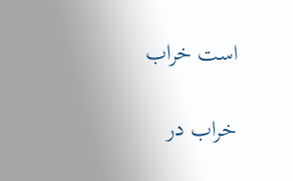است خراب

خراب در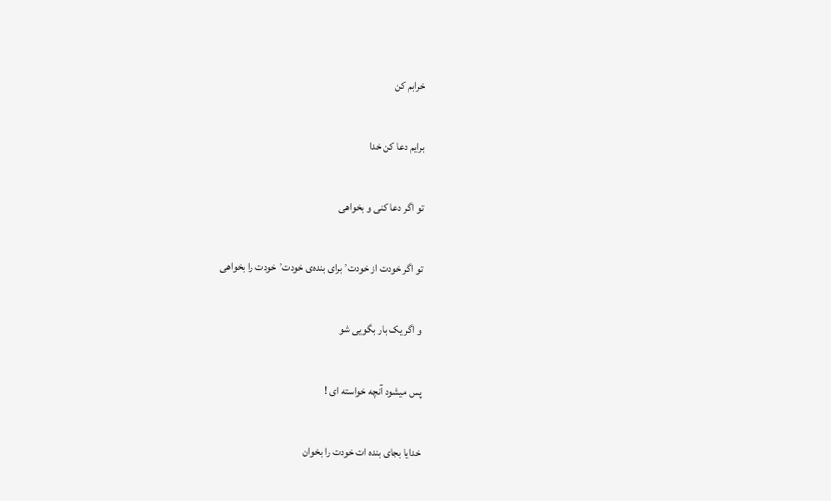خرابم کن

برایم دعا کن خدا

تو اگر دعا کنی و بخواهی

تو اگر خودت از خودت٬ برای بنده‌ی خودت٬ خودت را بخواهی

و اگر یک بار بگویی شو

پس میشود آنچه خواسته ای !

خدایا بجای بنده ات خودت را بخوان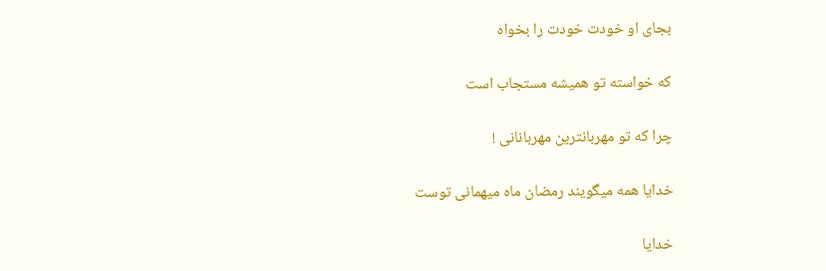بجای او خودت خودت را بخواه

که خواسته تو همیشه مستجاب است

چرا که تو مهربانترین مهربانانی !

خدایا همه میگویند رمضان ماه میهمانی توست

خدایا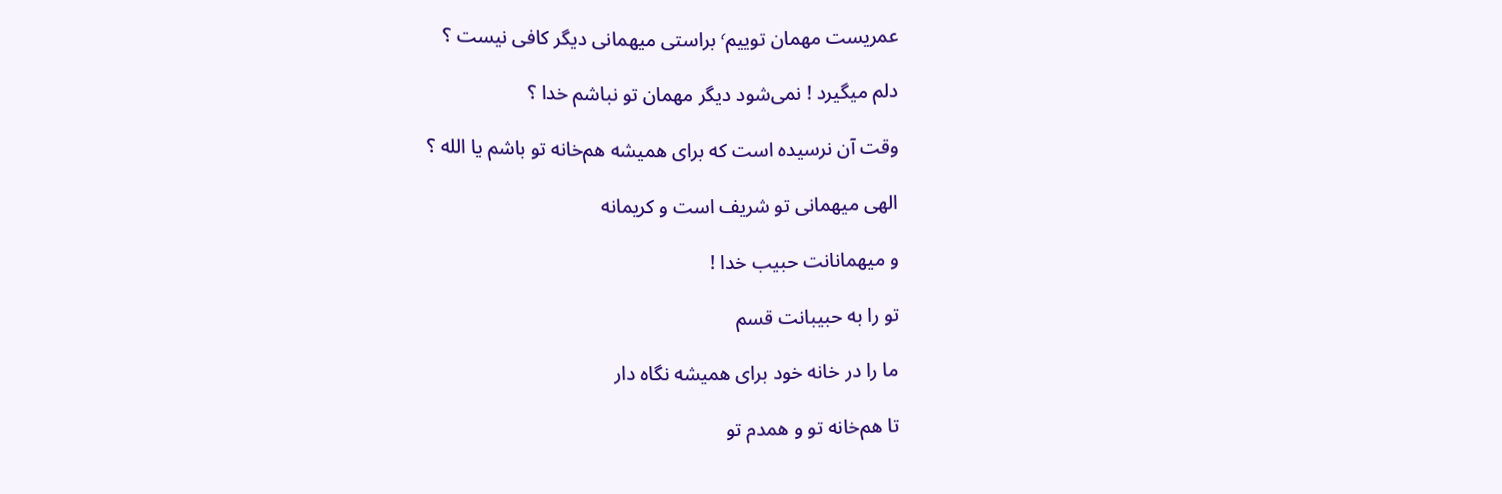عمریست مهمان توییم٬ براستی میهمانی دیگر کافی نیست ؟

دلم میگیرد ! نمی‌شود دیگر مهمان تو نباشم خدا ؟

وقت آن نرسیده است که برای همیشه هم‌خانه تو باشم یا الله ؟

الهی میهمانی تو شریف است و کریمانه

و میهمانانت حبیب خدا !

تو را به حبیبانت قسم

ما را در خانه خود برای همیشه نگاه دار

تا هم‌خانه تو و همدم تو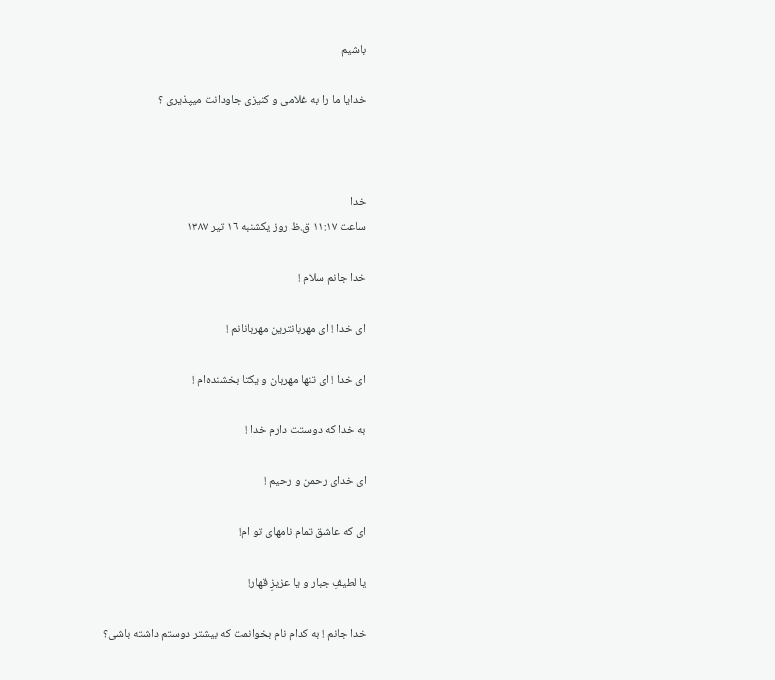باشیم

خدایا ما را به غلامی و کنیزی جاودانت میپذیری ؟



خدا
ساعت ۱۱:۱٧ ق.ظ روز یکشنبه ۱٦ تیر ۱۳۸٧

خدا جانم سلام !

ای خدا ! ای مهربانترین مهربانانم !

ای خدا ! ای تنها مهربان و یکتا بخشنده‌ام !

به خدا که دوستت دارم خدا !

ای خدای رحمن و رحیم !

ای که عاشق تمام نامهای تو ام!

یا لطیفِ جبار و یا عزیزِ قهار!

خدا جانم ! به کدام نام بخوانمت که بیشتر دوستم داشته باشی؟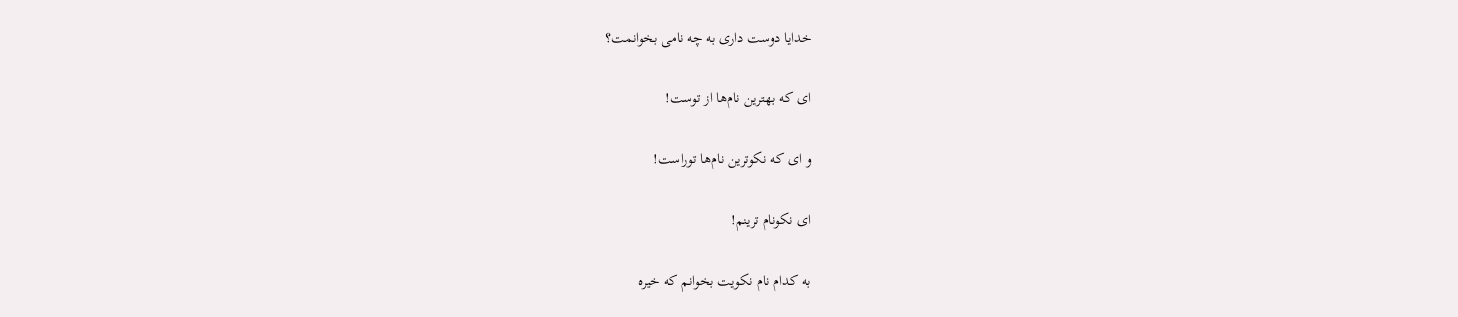خدایا دوست داری به چه نامی بخوانمت؟

ای که بهترین نام‌ها از توست!

و ای که نکوترین نام‌ها توراست!

ای نکونام ترینم!

به کدام نام نکویت بخوانم که خیره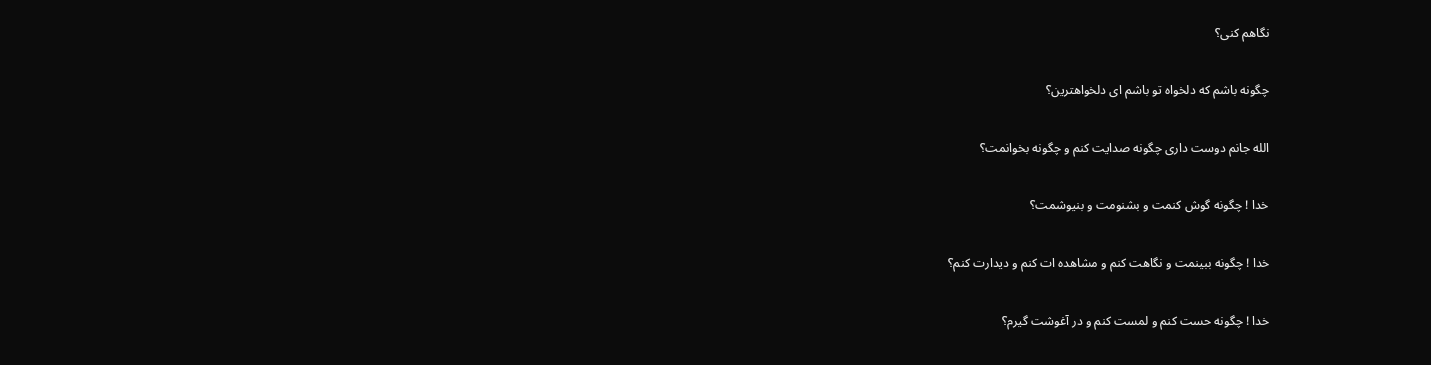نگاهم کنی؟

چگونه باشم که دلخواه تو باشم ای دلخواهترین؟

الله جانم دوست داری چگونه صدایت کنم و چگونه بخوانمت؟

خدا ! چگونه گوش کنمت و بشنومت و بنیوشمت؟

خدا ! چگونه ببینمت و نگاهت کنم و مشاهده ات کنم و دیدارت کنم؟

خدا ! چگونه حست کنم و لمست کنم و در آغوشت گیرم؟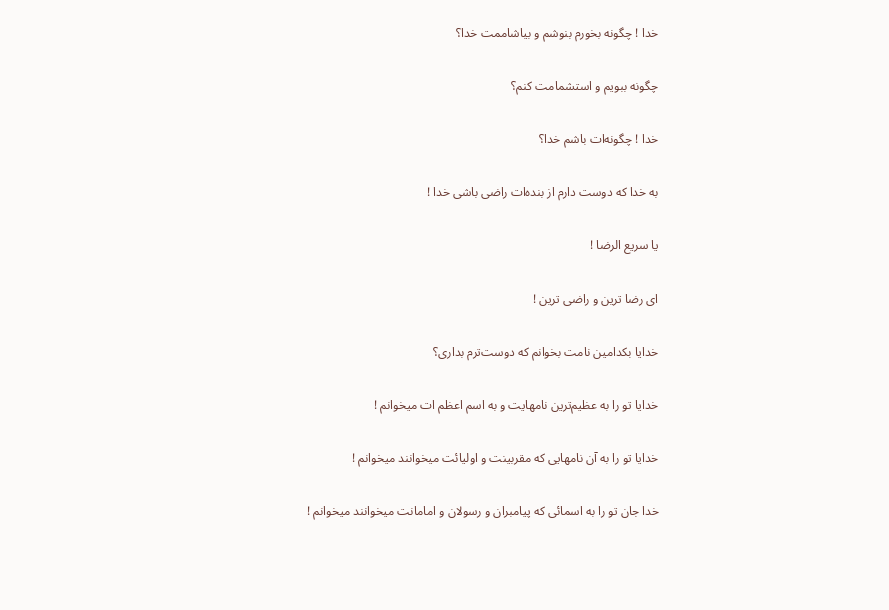خدا ! چگونه بخورم بنوشم و بیاشاممت خدا؟

چگونه ببویم و استشمامت کنم؟

خدا ! چگونه‌ات باشم خدا؟

به خدا که دوست دارم از بنده‌ات راضی باشی خدا !

یا سریع الرضا !

ای رضا ترین و راضی ترین !

خدایا بکدامین نامت بخوانم که دوست‌ترم بداری؟

خدایا تو را به عظیم‌ترین نامهایت و به اسم اعظم ات میخوانم !

خدایا تو را به آن نامهایی که مقربینت و اولیائت میخوانند میخوانم !

خدا جان تو را به اسمائی که پیامبران و رسولان و امامانت میخوانند میخوانم !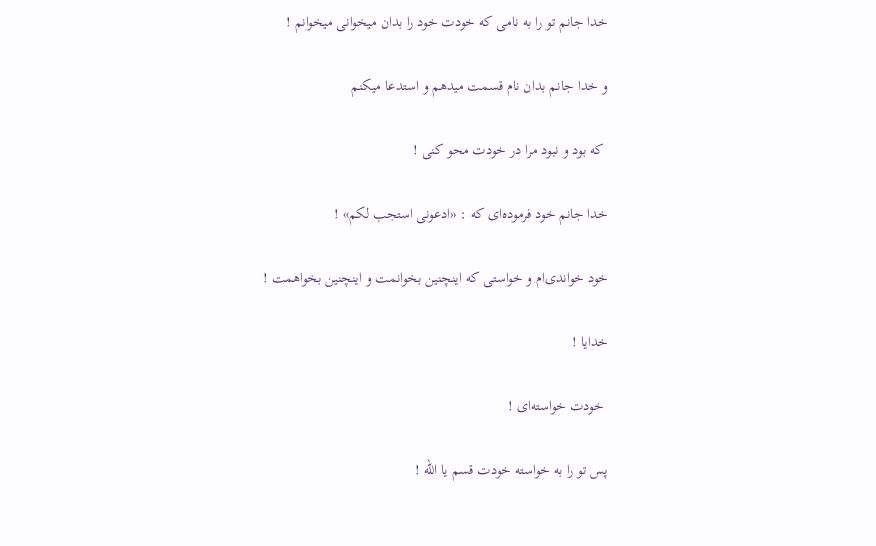خدا جانم تو را به نامی که خودت خود را بدان میخوانی میخوانم !

و خدا جانم بدان نام قسمت میدهم و استدعا میکنم

 که بود و نبود مرا در خودت محو کنی !

خدا جانم خود فرموده‌ای که : «ادعونی استجب لکم» !

خود خواندی‌ام و خواستی که اینچنین بخوانمت و اینچنین بخواهمت !

خدایا !

 خودت خواسته‌‌ای !

پس تو را به خواسته خودت قسم یا الله !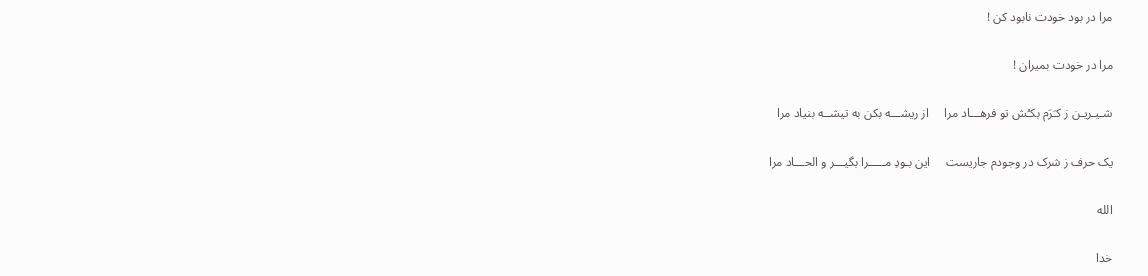مرا در بود خودت نابود کن !

مرا در خودت بمیران !

شـیـریـن ز کـَرَم بکـُش تو فرهـــاد مرا     از ریشـــه بکن به تیشــه بنیاد مرا

یک حرف ز شرک در وجودم جاریست     این بـودِ مـــــرا بگیـــر و الحـــاد مرا

الله

خدا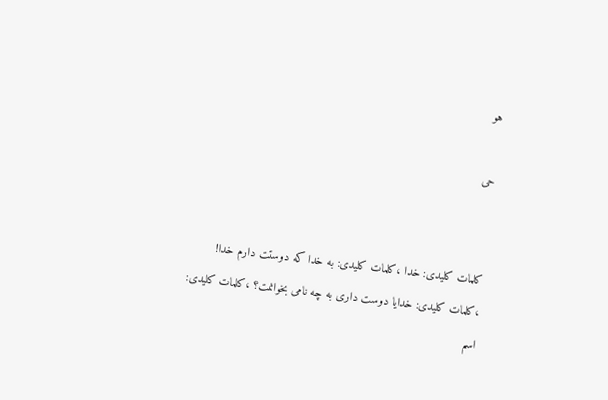هو

حی


کلمات کلیدی: خدا ،کلمات کلیدی: به خدا که دوستت دارم خدا! ،کلمات کلیدی: خدایا دوست داری به چه نامی بخوانمت؟ ،کلمات کلیدی: اسم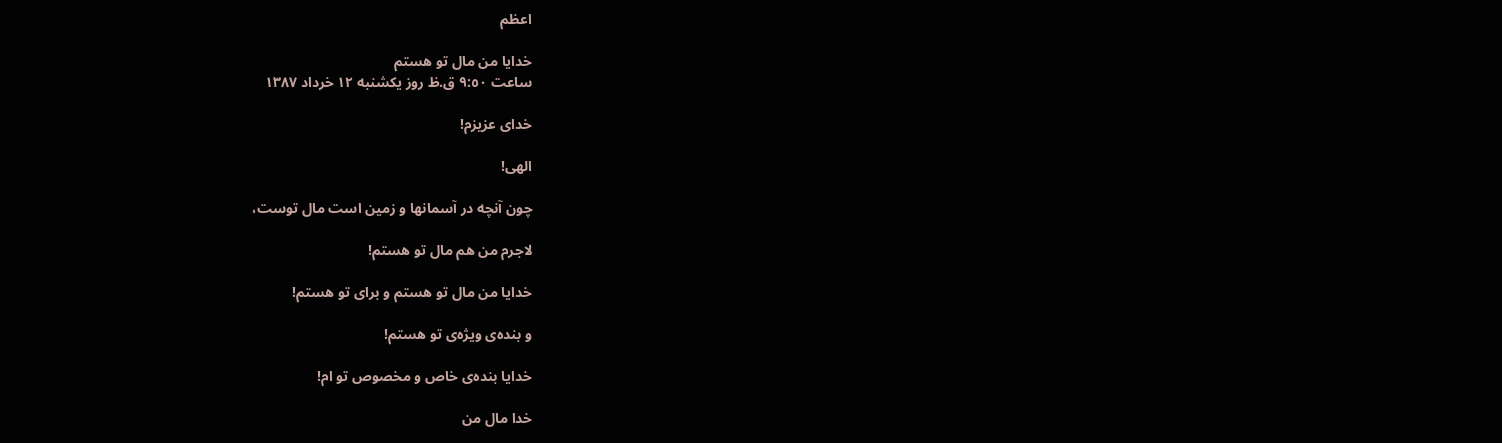اعظم

خدایا من مال تو هستم
ساعت ٩:٥٠ ق.ظ روز یکشنبه ۱٢ خرداد ۱۳۸٧

خدای عزیزم!

الهی!

چون آنچه در آسمانها و زمین است مال توست،

لاجرم من هم مال تو هستم!

خدایا من مال تو هستم و برای تو هستم!

و بنده‌ی ویژه‌ی تو هستم!

خدایا بنده‌ی خاص و مخصوص تو ام!

خدا مال من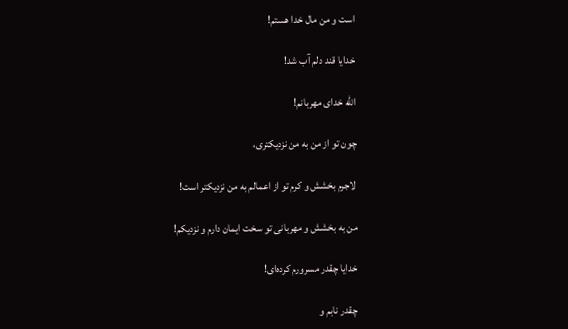است و من مال خدا هستم!

خدایا قند دلم آب شد!

الله خدای مهربانم!

چون تو از من به من نزدیکتری،

لاجرم بخشش و کرم تو از اعمالم به من نزدیکتر است!

من به بخشش و مهربانی تو سخت ایمان دارم و نزدیکم!

خدایا چقدر مسرورم کرده‌ای!

چقدر نابم و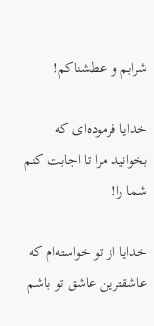شرابم و عطشناکم!

خدایا فرموده‌ای که بخوانید مرا تا اجابت کنم شما را!

خدایا از تو خواسته‌ام که عاشقترین عاشق تو باشم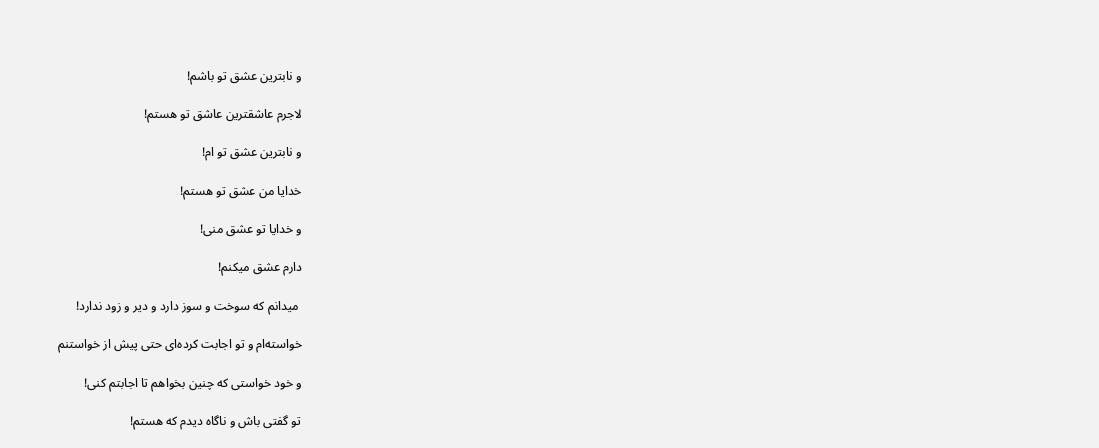و نابترین عشق تو باشم!

لاجرم عاشقترین عاشق تو هستم!

و نابترین عشق تو ام!

خدایا من عشق تو هستم!

و خدایا تو عشق منی!

دارم عشق میکنم!

 میدانم که سوخت و سوز دارد و دیر و زود ندارد!

خواسته‌ام و تو اجابت کرده‌ای حتی پیش از خواستنم

و خود خواستی که چنین بخواهم تا اجابتم کنی!

تو گفتی باش و ناگاه دیدم که هستم!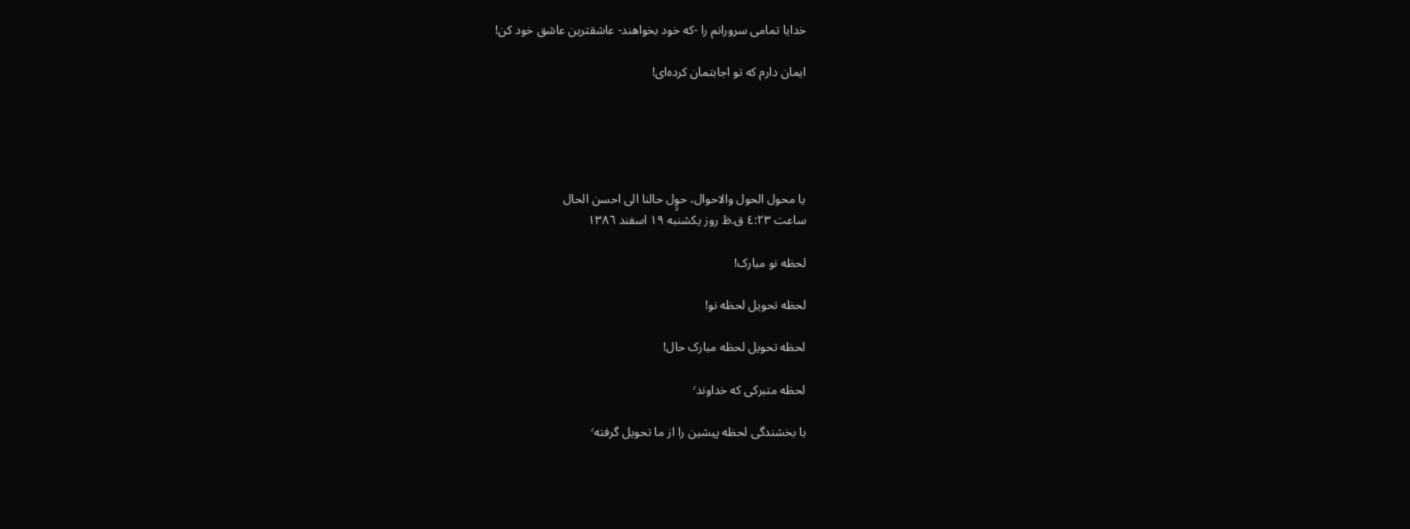خدایا تمامی سرورانم را -که خود بخواهند- عاشقترین عاشق خود کن!

ایمان دارم که تو اجابتمان کرده‌ای!





یا محول الحول والاحوال، حوٍِل حالنا الی احسن الحال
ساعت ٤:٢۳ ق.ظ روز یکشنبه ۱٩ اسفند ۱۳۸٦

لحظه نو مبارک!

لحظه تحویل لحظه نو!

لحظه تحویل لحظه مبارک حال!

لحظه متبرکی که خداوند٬

با بخشندگی لحظه پیشین را از ما تحویل گرفته٬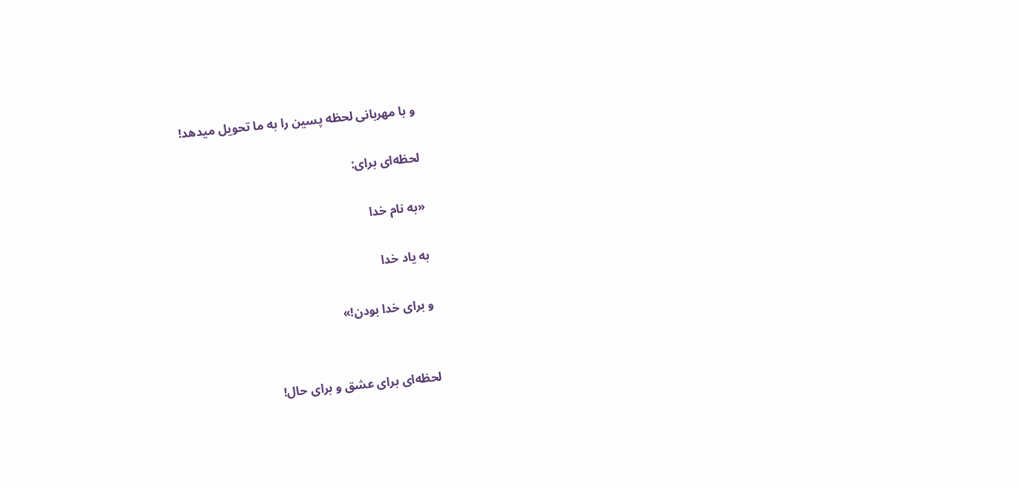و با مهربانی لحظه پسین را به ما تحویل میدهد!

لحظه‌ای برای:

«به نام خدا

به یاد خدا

و برای خدا بودن!»


لحظه‌ای برای عشق و برای حال!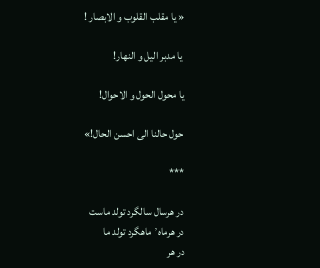« یا مقلب القلوب و الابصار !

 یا مدبر الیل و النهار!

یا محول الحول و الاحوال!

حول حالنا الی احسن الحال!»

***

در هرسال سالگرد تولد ماست
در هرماه٬ ماهگرد تولد ما
در هر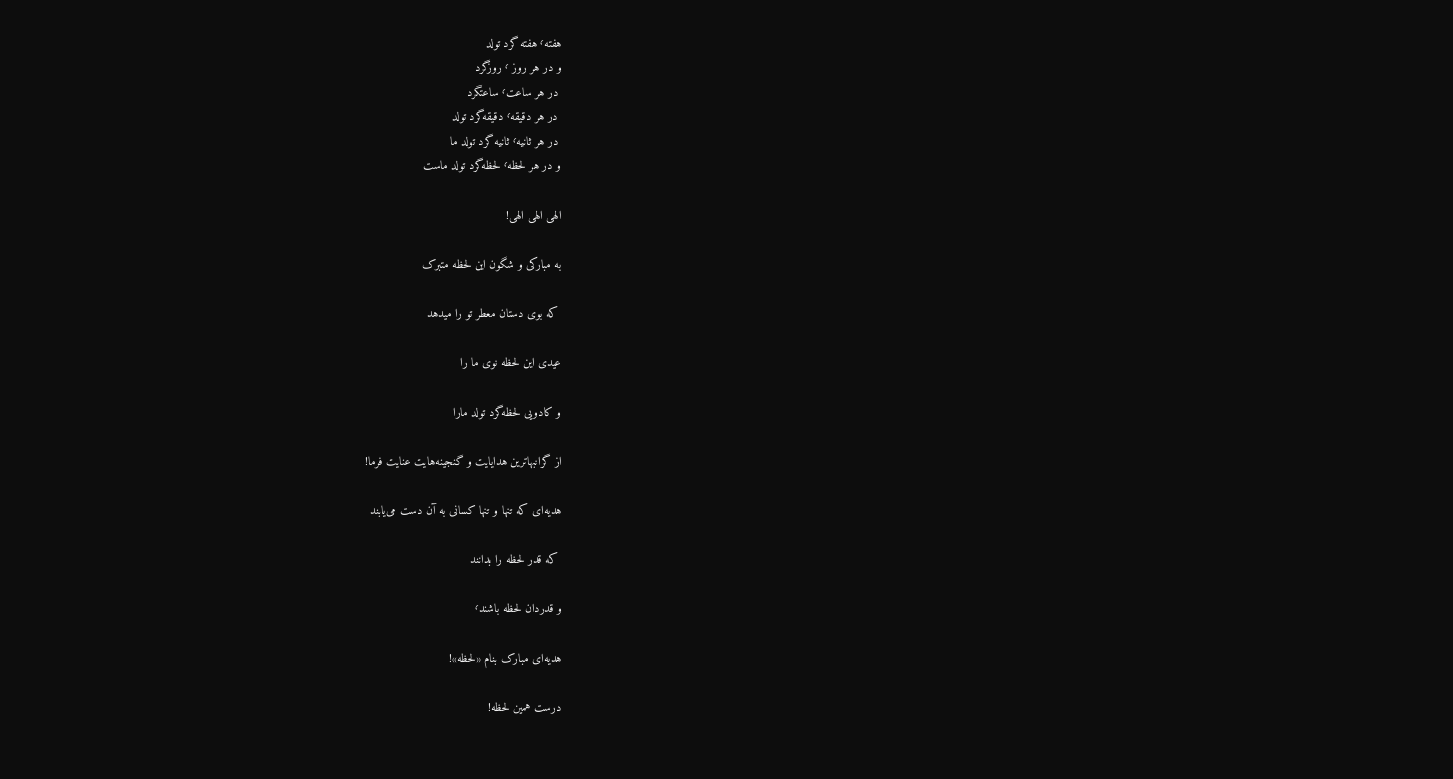هفته٬ هفته گرد تولد
و در هر روز ٬ روزگرد
 در هر ساعت٬ ساعتگرد
 در هر دقیقه٬ دقیقه‌گرد تولد
 در هر ثانیه٬ ثانیه گرد تولد ما
و در هر لحظه٬ لحظه‌گرد تولد ماست

الهی الهی الهی!

به مبارکی و شگون این لحظه متبرک

 که بوی دستان معطر تو را میدهد

عیدی این لحظه نوی ما را

و کادویی لحظه‌گرد تولد مارا

از گرانبهاترین هدایایت و گنجینه‌هایت عنایت فرما!

هدیه‌ای که تنها و تنها کسانی به آن دست می‌یابند

 که قدر لحظه را بدانند

و قدردان لحظه باشند٬

هدیه‌ای مبارک بنام «لحظه»!

درست همین لحظه!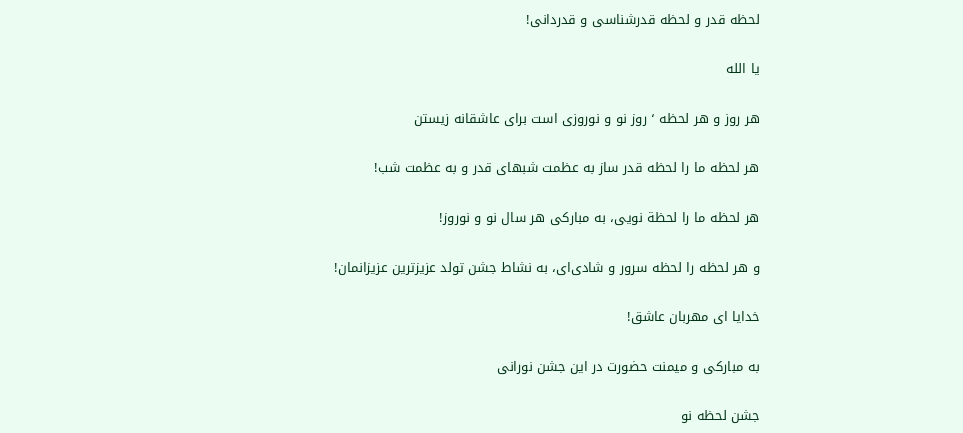لحظه‌ قدر و لحظه قدرشناسی و قدردانی!

یا الله

هر روز و هر لحظه ٬ روز نو و نوروزی است برای عاشقانه زیستن

هر لحظه ما را لحظه قدر ساز به عظمت شبهای قدر و به عظمت شب!

هر لحظه ما را لحظة نویی، به مبارکی هر سال نو و نوروز!

و هر لحظه را لحظه سرور و شادی‌ای، به نشاط جشن تولد عزیزترین عزیزانمان!

خدایا ای مهربان عاشق!

به مبارکی و میمنت حضورت در این جشن نورانی

جشن لحظه نو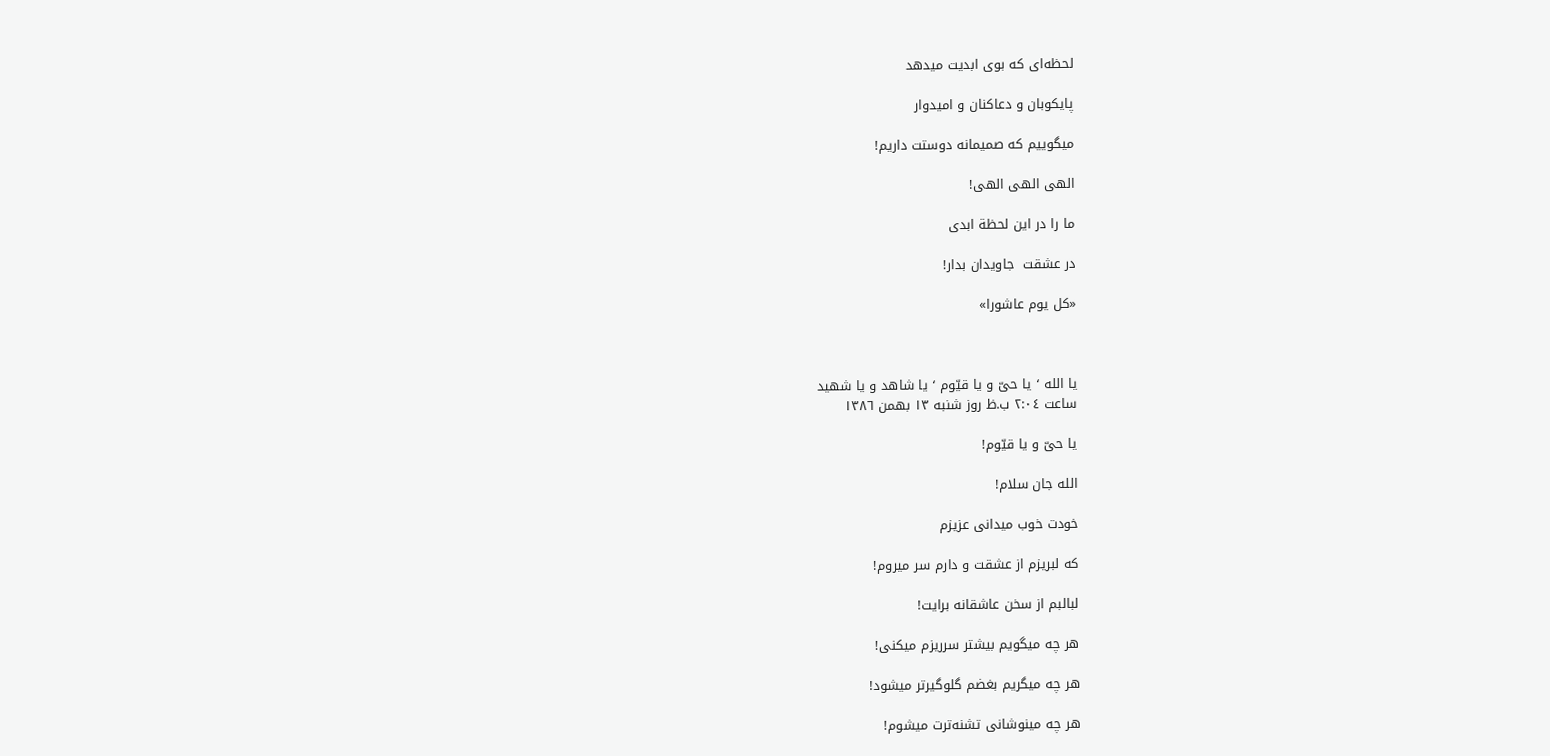لحظه‌ای که بوی ابدیت میدهد

پایکوبان و دعاکنان و امیدوار

میگوییم که صمیمانه دوستت داریم!

الهی الهی الهی!

ما را در این لحظة ابدی

در عشقت  جاویدان بدار!

«کل یوم عاشورا»



یا الله ٬ یا حیّ و یا قیّوم ٬ یا شاهد و یا شهید
ساعت ٢:٠٤ ب.ظ روز شنبه ۱۳ بهمن ۱۳۸٦

یا حیّ و یا قیّوم!

الله جان سلام!

خودت خوب میدانی عزیزم

که لبریزم از عشقت و دارم سر میروم!

لبالبم از سخن عاشقانه برایت!

هر چه میگویم بیشتر سرریزم میکنی!

هر چه میگریم بغضم گلوگیرتر میشود!

هر چه مینوشانی‌ تشنه‌ترت میشوم!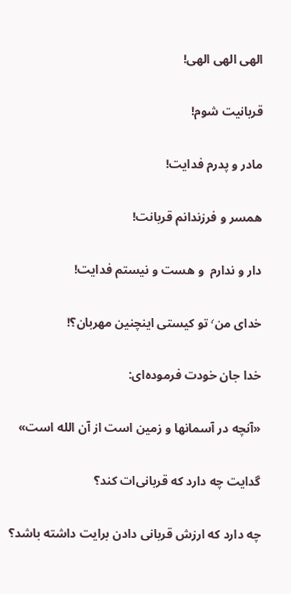الهی الهی الهی!

قربانیت شوم!

مادر و پدرم فدایت!

همسر و فرزندانم قربانت!

دار و ندارم  و هست و نیستم فدایت!

خدای من٬ تو کیستی اینچنین مهربان؟!

خدا جان خودت فرموده‌ای:

«آنچه در آسمانها و زمین است از آن الله است»

گدایت چه دارد که قربانی‌ات کند؟

چه دارد که ارزش قربانی دادن برایت داشته باشد؟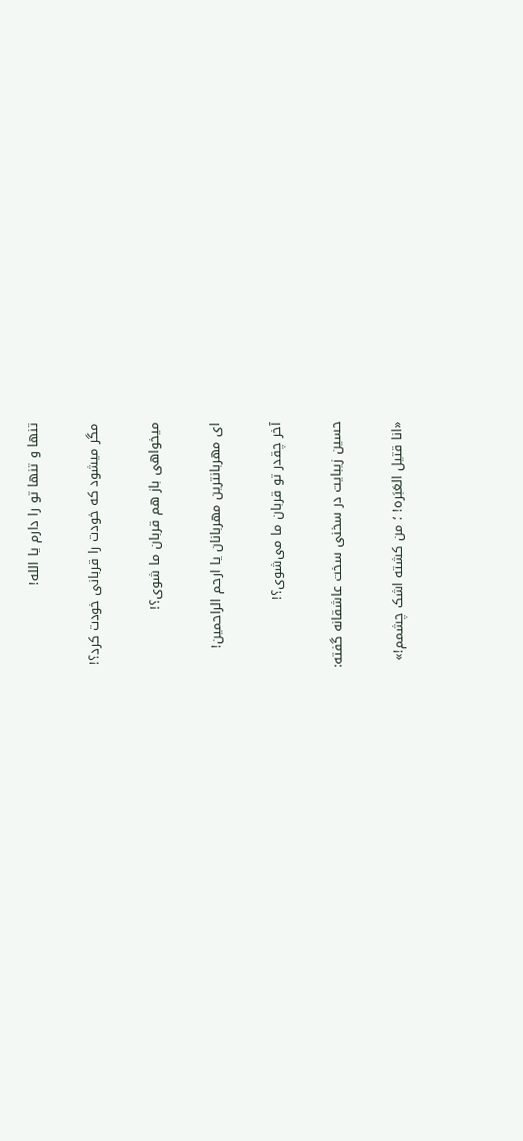تنها و تنها تو را دارم یا الله!

مگر میشود که خودت را قربانی خودت کرد؟!

میخواهی باز هم قربان ما شوی؟!

ای مهربانترین مهربانان یا ارحم الراحمین!

آخر چقدر تو قربان ما می‌شوی؟!

حسین زیبایت در سخنی سخت عاشقانه گفته:

«انا قتیل العَبَره! ؛ من کشته اشک چشمم!»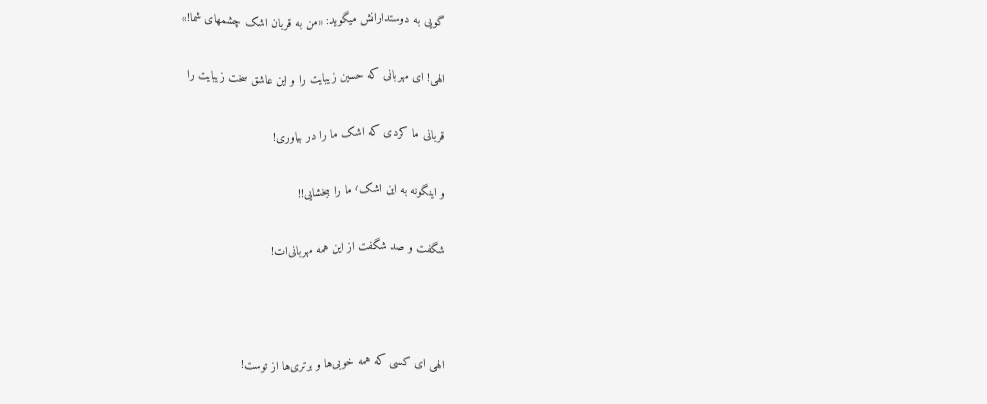گویی به دوستدارانش میگوید: «من به قربان اشک چشمهای شما!»

الهی! ای مهربانی که حسین زیبایت‌ را و این عاشق سخت زیبایت را

قربانی ما کردی که اشک ما را در بیاوری!

و اینگونه به این اشک٬ ما را ببخشایی!!

شگفت و صد شگفت از این همه مهربانی‌ات!



الهی ای کسی که همه خوبی‌ها و برتری‌ها از توست!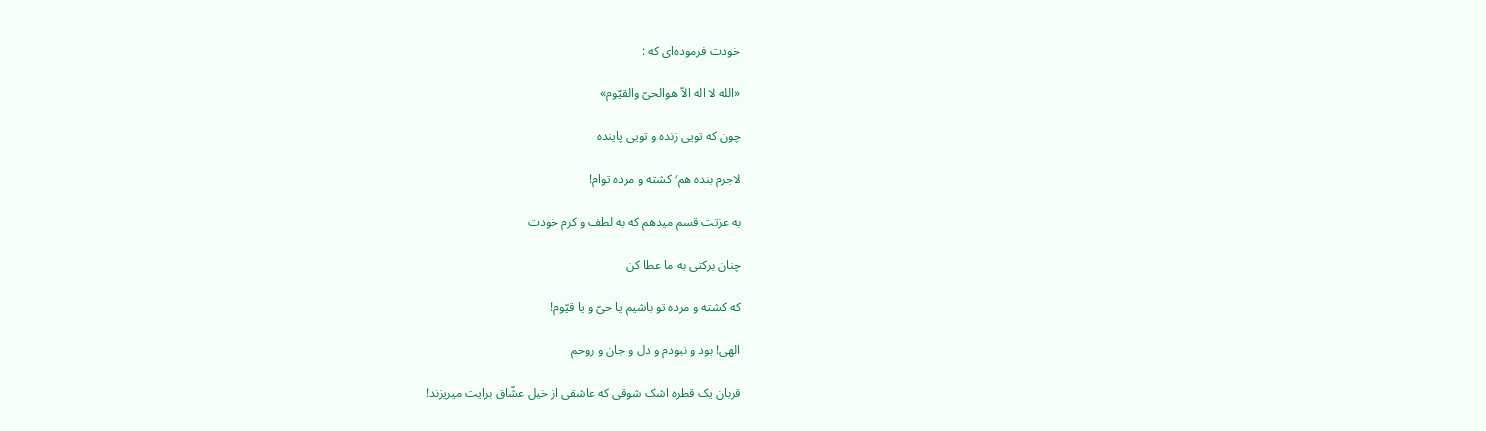خودت فرموده‌ای که :

«الله لا اله الاّ هوالحیّ والقیّوم»

چون که تویی زنده و تویی پاینده

لاجرم بنده هم٬ کشته و مرده توام!

به عزتت قسم میدهم که به لطف و کرم خودت

چنان برکتی به ما عطا کن

که کشته و مرده تو باشیم یا حیّ و یا قیّوم!

الهی! بود و نبودم و دل و جان و روحم

قربان یک قطره اشک شوقی که عاشقی از خیل عشّاق برایت میریزند!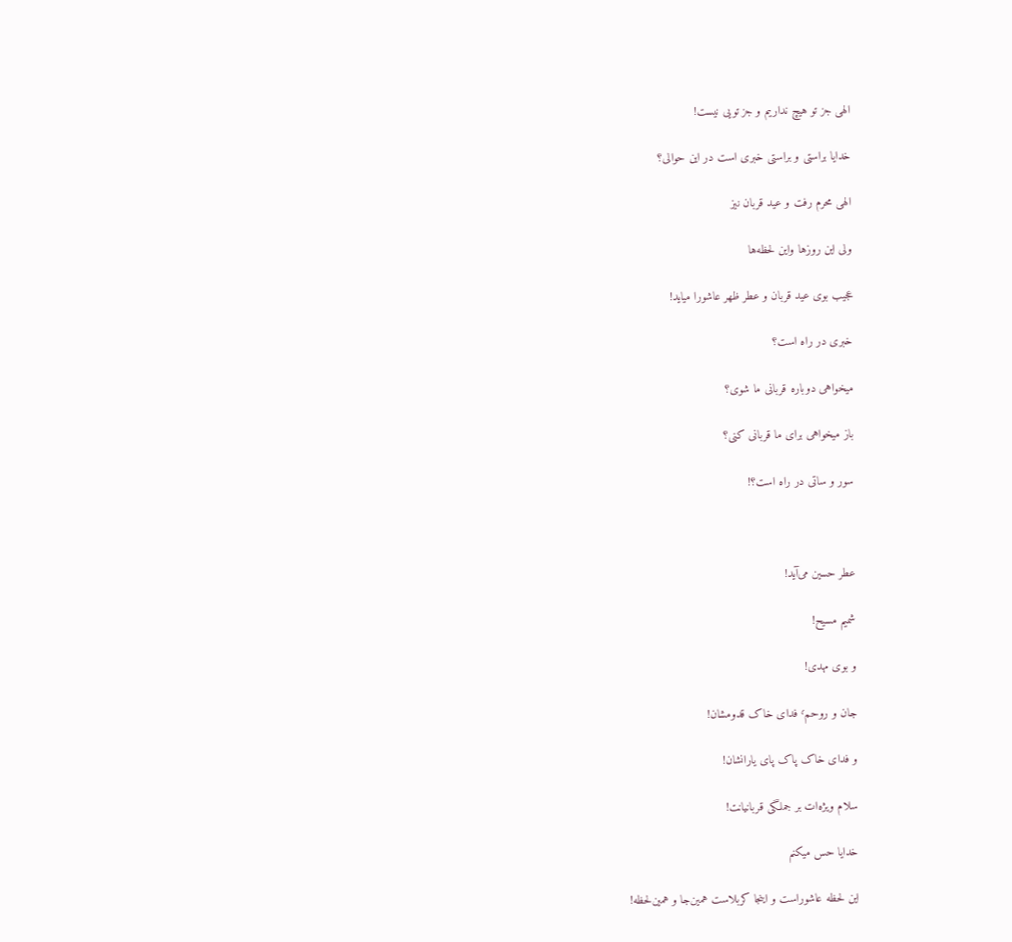الهی جز تو هیچ نداریم و جز تویی نیست!

خدایا براستی و براستی خبری است در این حوالی؟

الهی محرم رفت و عید قربان نیز

ولی این روزها واین لحظه‌ها

عجیب بوی عید قربان و عطر ظهر عاشورا میاید!

خبری در راه است؟

میخواهی دوباره قربانی ما شوی؟

باز میخواهی برای ما قربانی کنی؟

سور و ساتی در راه است؟!



عطر حسین‌‌ می‌آید!

شمیم مسیح!

و بوی مهدی!

جان و روحم٬ فدای خاک قدومشان!

و فدای خاک پاک پای یارانشان!

سلام ویژه‌ات بر جملگی قربانیانت!

خدایا حس میکنم

این لحظه عاشوراست و اینجا کربلاست همین‌جا و همین‌لحظه!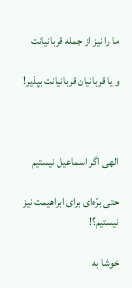ما را نیز از جمله قربانیانت

و یا قربانیان قربانیانت بپذیر!



الهی اگر اسماعیل نیستیم

حتی برّه‌ای برای ابراهیمت نیز نیستیم؟!

خوشا به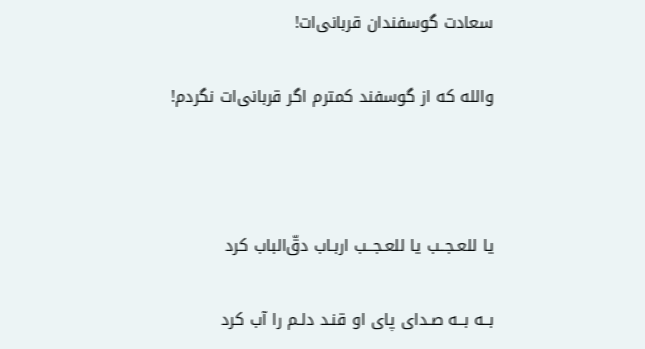سعادت گوسفندان قربانی‌ات!

والله که از گوسفند کمترم اگر قربانی‌ات نگردم!



یا للعـجــب یا للعـجــب اربـاب دقّ‌الباب کرد

بــه بــه صـدای پای او قنـد دلـم را آب کرد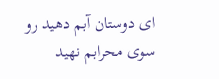ای دوستان آبم دهید رو سوی محرابم نهید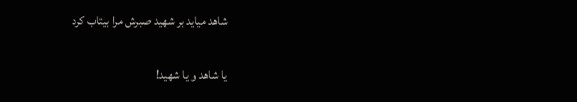شاهد میاید بر شهید صبرش مرا بیتاب کرد

یا شاهد و یا شهید!